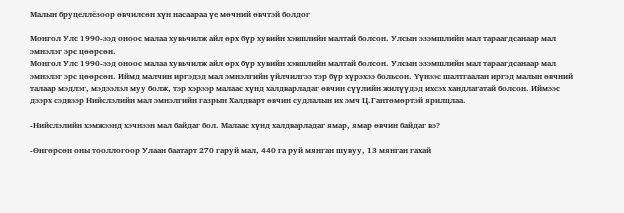Малын бруцеллёзоор өвчилсөн хүн насаараа үе мөчний өвчтэй болдог

Монгол Улс 1990-ээд оноос малаа хувьчилж айл өрх бүр хувийн хэвшлийн малтай болсон. Улсын эзэмшлийн мал тараагдсанаар мал эмнэлэг эрс цөөрсөн.
Монгол Улс 1990-ээд оноос малаа хувьчилж айл өрх бүр хувийн хэвшлийн малтай болсон. Улсын эзэмшлийн мал тараагдсанаар мал эмнэлэг эрс цөөрсөн. Иймд малчин иргэдэд мал эмнэлгийн үйлчилгээ тэр бүр хүрэхээ больсон. Үүнээс шалтгаалан иргэд малын өвчний талаар мэдлэг, мэдээлэл муу болж, тэр хэрээр малаас хүнд халдварладаг өвчин сүүлийн жилүүдэд ихсэх хандлагатай болсон. Иймээс дээрх сэдвээр Нийслэлийн мал эмнэлгийн газрын Халдварт өвчин судлалын их эмч Ц.Гантөмөртэй ярилцлаа.

-Нийслэлийн хэмжээнд хэчнээн мал байдаг бол. Малаас хүнд халдварладаг ямар, ямар өвчин байдаг вэ?

-Өнгөрсөн оны тооллогоор Улаан баатарт 270 гаруй мал, 440 га руй мянган шувуу, 13 мянган гахай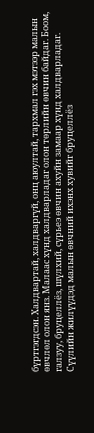бүртгэгдсэн. Халдвартай, халдваргүй, онц аюултай, тархмал гэх мэтээр малын өвчлөл олон янз. Малаас хүнд халдварладаг олон төрлийн өвчин байдаг. Боом, галзуу, бруцеллёз, шүлхий, сүрьеэ өвчин ахуйн замаар хүнд халдварладаг. Сүүлийн жилүүдэд малын өвчний ихэнх хувийг бруцеллёз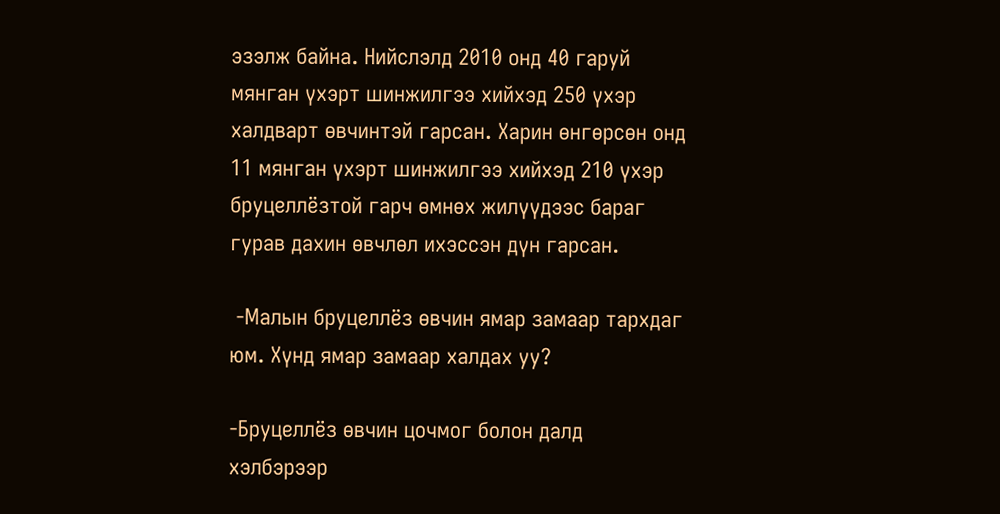эзэлж байна. Нийслэлд 2010 онд 40 гаруй мянган үхэрт шинжилгээ хийхэд 250 үхэр халдварт өвчинтэй гарсан. Харин өнгөрсөн онд 11 мянган үхэрт шинжилгээ хийхэд 210 үхэр бруцеллёзтой гарч өмнөх жилүүдээс бараг гурав дахин өвчлөл ихэссэн дүн гарсан.

 -Малын бруцеллёз өвчин ямар замаар тархдаг юм. Хүнд ямар замаар халдах уу?

-Бруцеллёз өвчин цочмог болон далд хэлбэрээр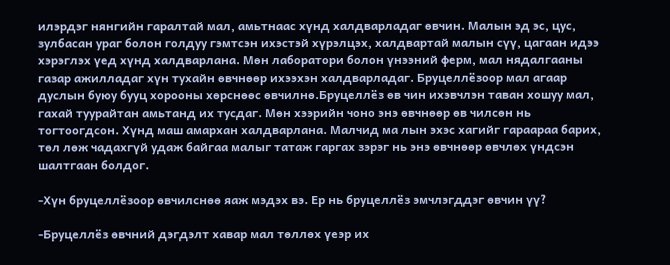илэрдэг нянгийн гаралтай мал, амьтнаас хүнд халдварладаг өвчин. Малын эд эс, цус, зулбасан ураг болон голдуу гэмтсэн ихэстэй хүрэлцэх, халдвартай малын сүү, цагаан идээ хэрэглэх үед хүнд халдварлана. Мөн лаборатори болон үнээний ферм, мал нядалгааны газар ажилладаг хүн тухайн өвчнөөр ихээхэн халдварладаг. Бруцеллёзоор мал агаар дуслын буюу бууц хорооны хөрснөөс өвчилнө.Бруцеллёз өв чин ихэвчлэн таван хошуу мал, гахай туурайтан амьтанд их тусдаг. Мөн хээрийн чоно энэ өвчнөөр өв чилсөн нь тогтоогдсон. Хүнд маш амархан халдварлана. Малчид ма лын эхэс хагийг гараараа барих, төл лөж чадахгүй удаж байгаа малыг татаж гаргах зэрэг нь энэ өвчнөөр өвчлөх үндсэн шалтгаан болдог.

-Хүн бруцеллёзоор өвчилснөө яаж мэдэх вэ. Ер нь бруцеллёз эмчлэгддэг өвчин үү?

-Бруцеллёз өвчний дэгдэлт хавар мал төллөх үеэр их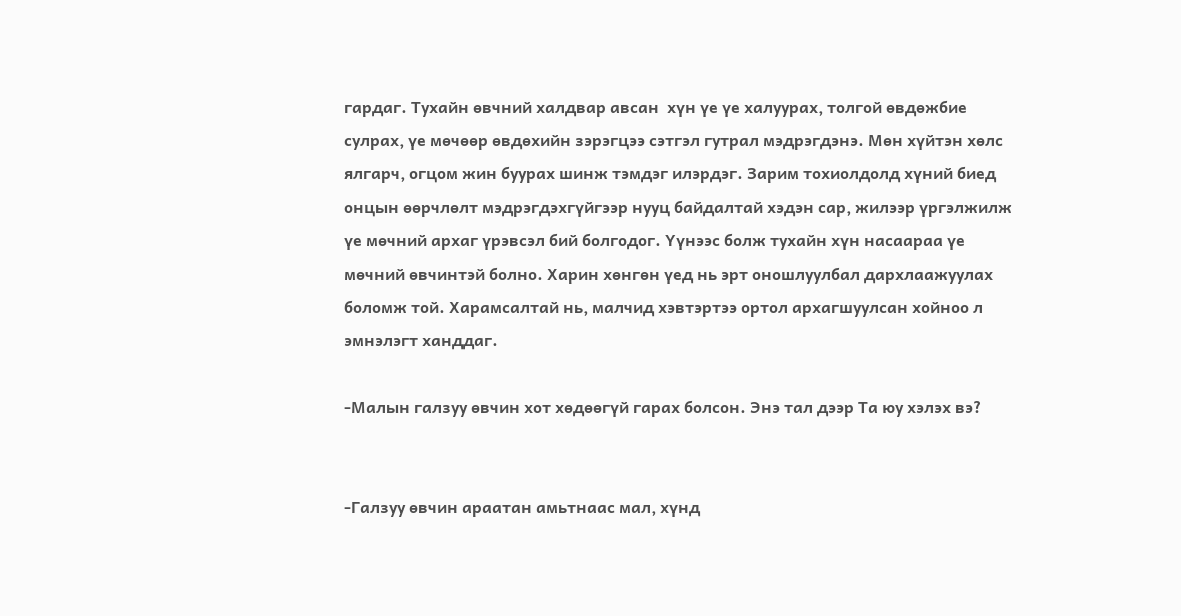гардаг. Тухайн өвчний халдвар авсан  хүн үе үе халуурах, толгой өвдөжбие сулрах, үе мөчөөр өвдөхийн зэрэгцээ сэтгэл гутрал мэдрэгдэнэ. Мөн хүйтэн хөлс ялгарч, огцом жин буурах шинж тэмдэг илэрдэг. Зарим тохиолдолд хүний биед онцын өөрчлөлт мэдрэгдэхгүйгээр нууц байдалтай хэдэн сар, жилээр үргэлжилж үе мөчний архаг үрэвсэл бий болгодог. Үүнээс болж тухайн хүн насаараа үе мөчний өвчинтэй болно. Харин хөнгөн үед нь эрт оношлуулбал дархлаажуулах боломж той. Харамсалтай нь, малчид хэвтэртээ ортол архагшуулсан хойноо л эмнэлэгт ханддаг.

-Малын галзуу өвчин хот хөдөөгүй гарах болсон. Энэ тал дээр Та юу хэлэх вэ?


-Галзуу өвчин араатан амьтнаас мал, хүнд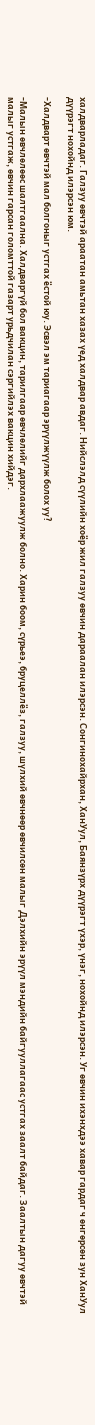халдварладаг. Галзуу өвчтэй араатан амьтан хазах үед халдвар авдаг. Нийслэлд сүүлийн хоёр жил галзуу өвчин дараалан илэрсэн. Сонгинохайрхан, ХанУул, Баянзүрх дүүрэгт үхэр, үнэг, нохойнд илэрсэн. Уг өвчин ихэнхдээ хавар гардаг ч өнгөрсөн зун ХанУул дүүрэгт нохойнд илэрсэн юм.

-Халдварт өвчтэй мал болгоныг устгах ёстой юу. Эсвэл эм тариагаар эрүүлжүүлж болох уу?

-Малын өвчлөлөөс шалтгаална. Халдваргүй бол вакцин, тарилгаар өвчлөлийг дархлаажуулж болно. Харин боом, сүрьеэ, бруцеллёз, галзуу, шүлхий өвчнөөр өвчилсөн малыг Дэлхийн эрүүл мэндийн байгууллагаас устгах заалт байдаг. Заалтын дагуу өвчтэй малыг устгаж, өвчин гарсан голомттой газарт урьдчилан сэргийлэх вакцин хийдэг.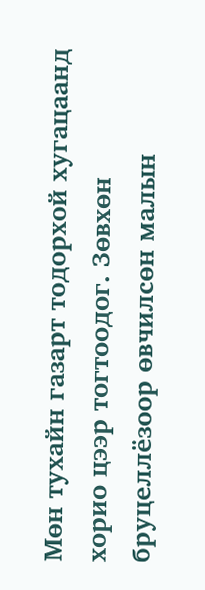Мөн тухайн газарт тодорхой хугацаанд хорио цээр тогтоодог. Зөвхөн бруцеллёзоор өвчилсөн малын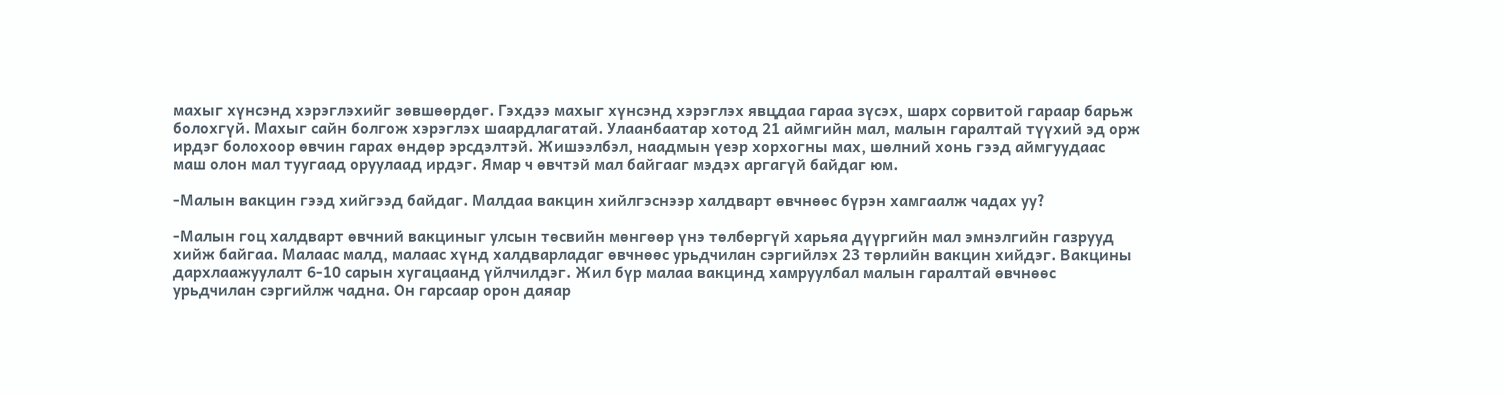махыг хүнсэнд хэрэглэхийг зөвшөөрдөг. Гэхдээ махыг хүнсэнд хэрэглэх явцдаа гараа зүсэх, шарх сорвитой гараар барьж болохгүй. Махыг сайн болгож хэрэглэх шаардлагатай. Улаанбаатар хотод 21 аймгийн мал, малын гаралтай түүхий эд орж ирдэг болохоор өвчин гарах өндөр эрсдэлтэй. Жишээлбэл, наадмын үеэр хорхогны мах, шөлний хонь гээд аймгуудаас маш олон мал туугаад оруулаад ирдэг. Ямар ч өвчтэй мал байгааг мэдэх аргагүй байдаг юм.

-Малын вакцин гээд хийгээд байдаг. Малдаа вакцин хийлгэснээр халдварт өвчнөөс бүрэн хамгаалж чадах уу?

-Малын гоц халдварт өвчний вакциныг улсын төсвийн мөнгөөр үнэ төлбөргүй харьяа дүүргийн мал эмнэлгийн газрууд хийж байгаа. Малаас малд, малаас хүнд халдварладаг өвчнөөс урьдчилан сэргийлэх 23 төрлийн вакцин хийдэг. Вакцины дархлаажуулалт 6-10 сарын хугацаанд үйлчилдэг. Жил бүр малаа вакцинд хамруулбал малын гаралтай өвчнөөс урьдчилан сэргийлж чадна. Он гарсаар орон даяар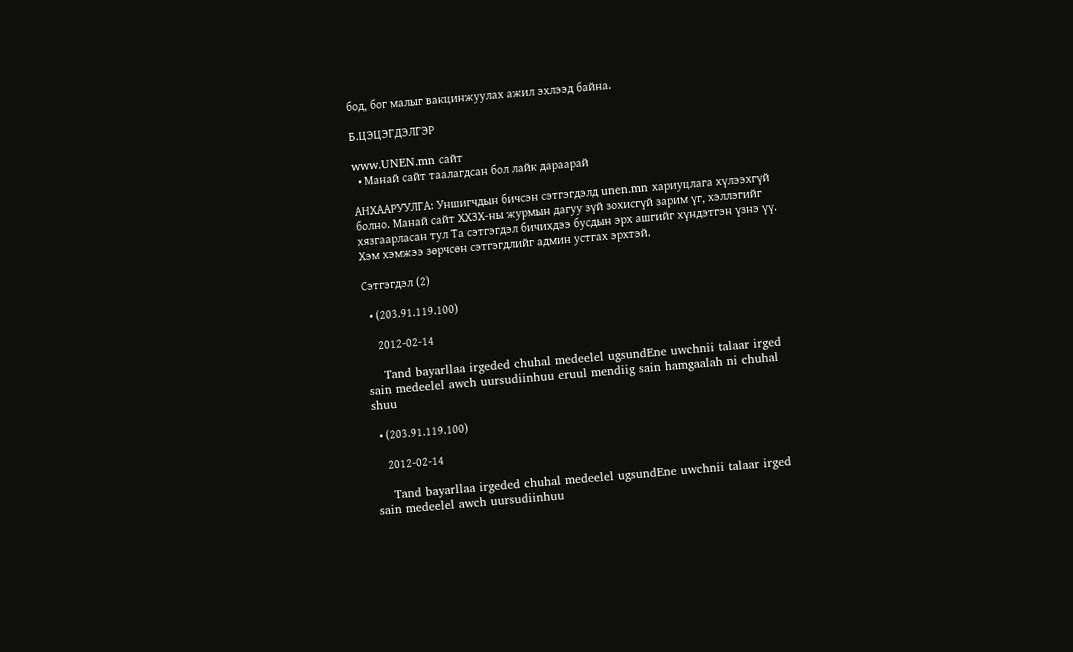бод, бог малыг вакцинжуулах ажил эхлээд байна.

Б.ЦЭЦЭГДЭЛГЭР

www.UNEN.mn сайт
  • Манай сайт таалагдсан бол лайк дараарай

АНХААРУУЛГА: Уншигчдын бичсэн сэтгэгдэлд unen.mn хариуцлага хүлээхгүй болно. Манай сайт ХХЗХ-ны журмын дагуу зүй зохисгүй зарим үг, хэллэгийг хязгаарласан тул Та сэтгэгдэл бичихдээ бусдын эрх ашгийг хүндэтгэн үзнэ үү. Хэм хэмжээ зөрчсөн сэтгэгдлийг админ устгах эрхтэй.

Сэтгэгдэл (2)

  • (203.91.119.100)

    2012-02-14

    Tand bayarllaa irgeded chuhal medeelel ugsundEne uwchnii talaar irged sain medeelel awch uursudiinhuu eruul mendiig sain hamgaalah ni chuhal shuu

  • (203.91.119.100)

    2012-02-14

    Tand bayarllaa irgeded chuhal medeelel ugsundEne uwchnii talaar irged sain medeelel awch uursudiinhuu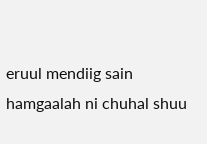eruul mendiig sain hamgaalah ni chuhal shuu